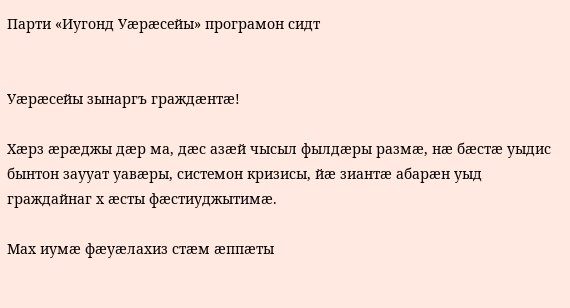Парти «Иугонд Уæрæсейы» програмон сидт


Уæрæсейы зынаргъ граждæнтæ!

Хæрз æрæджы дæр ма, дæс азæй чысыл фылдæры размæ, нæ бæстæ уыдис бынтон заууат уавæры, системон кризисы, йæ зиантæ абарæн уыд граждайнаг х æсты фæстиуджытимæ.

Мах иумæ фæуæлахиз стæм æппæты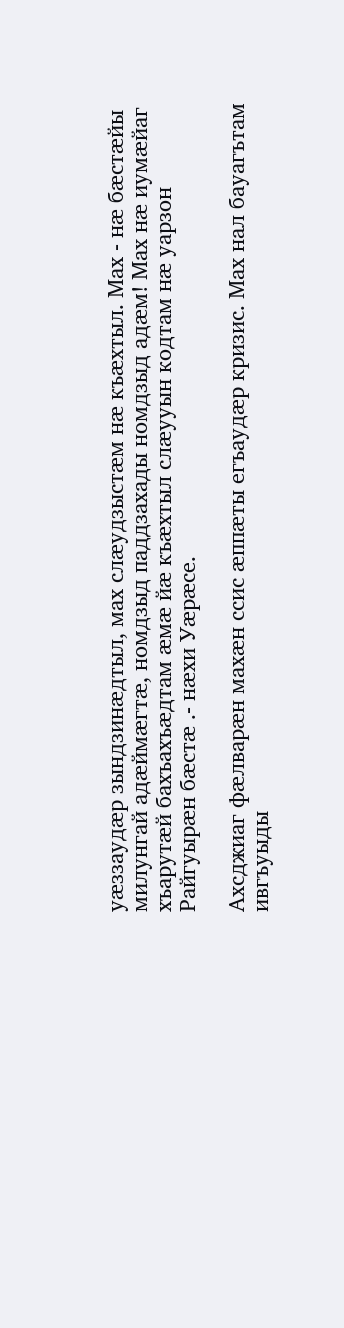уæззаудæр зындзинæдтыл, мах слæудзыстæм нæ къæхтыл. Мах - нæ бæстæйы милунгай адæймæгтæ, номдзыд паддзахады номдзыд адæм! Мах нæ иумæйаг хъарутæй бахъахъæдтам æмæ йæ къæхтыл слæууын кодтам нæ уарзон Райгуырæн бæстæ .- нæхи Уæрæсе.

Ахсджиаг фæлварæн махæн ссис æппæты егъаудæр кризис. Мах нал бауагътам ивгъуыды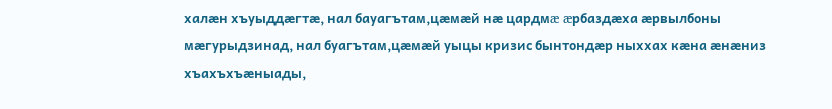халæн хъуыддæгтæ, нал бауагътам,цæмæй нæ цардмæ æрбаздæха æрвылбоны мæгурыдзинад, нал буагътам,цæмæй уыцы кризис бынтондæр ныххах кæна æнæниз хъахъхъæныады,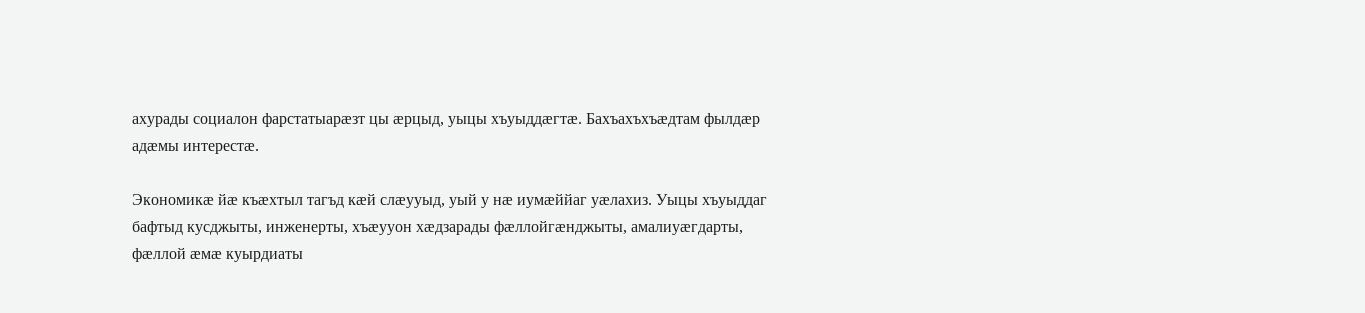ахурады социалон фарстатыарæзт цы æрцыд, уыцы хъуыддæгтæ. Бахъахъхъæдтам фылдæр адæмы интерестæ.

Экономикæ йæ къæхтыл тагъд кæй слæууыд, уый у нæ иумæййаг уæлахиз. Уыцы хъуыддаг бафтыд кусджыты, инженерты, хъæууон хæдзарады фæллойгæнджыты, амалиуæгдарты, фæллой æмæ куырдиаты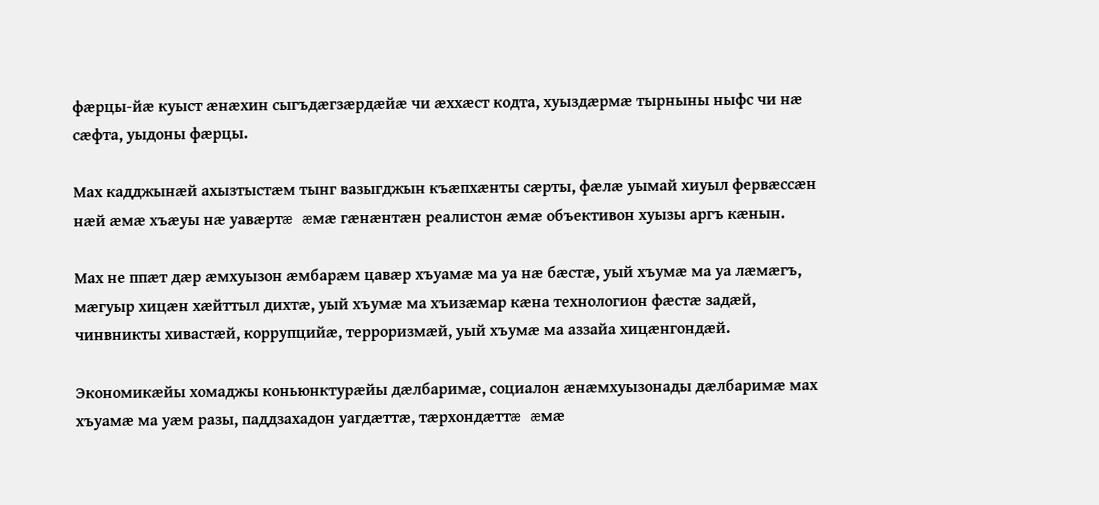фæрцы-йæ куыст æнæхин сыгъдæгзæрдæйæ чи æххæст кодта, хуыздæрмæ тырныны ныфс чи нæ сæфта, уыдоны фæрцы.

Мах кадджынæй ахызтыстæм тынг вазыгджын къæпхæнты сæрты, фæлæ уымай хиуыл фервæссæн нæй æмæ хъæуы нæ уавæртæ æмæ гæнæнтæн реалистон æмæ объективон хуызы аргъ кæнын.

Мах не ппæт дæр æмхуызон æмбарæм цавæр хъуамæ ма уа нæ бæстæ, уый хъумæ ма уа лæмæгъ, мæгуыр хицæн хæйттыл дихтæ, уый хъумæ ма хъизæмар кæна технологион фæстæ задæй, чинвникты хивастæй, коррупцийæ, терроризмæй, уый хъумæ ма аззайа хицæнгондæй.

Экономикæйы хомаджы коньюнктурæйы дæлбаримæ, социалон æнæмхуызонады дæлбаримæ мах хъуамæ ма уæм разы, паддзахадон уагдæттæ, тæрхондæттæ æмæ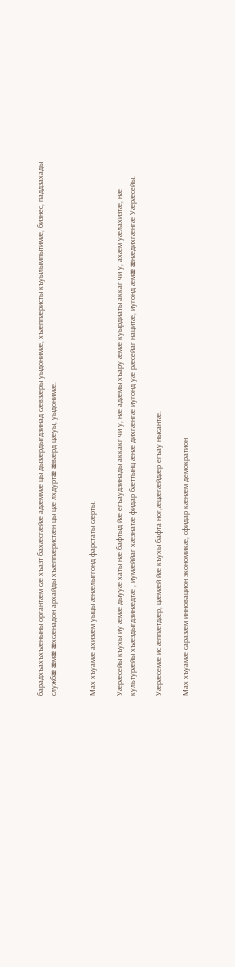барадхъахъхъæныны органтæм сæ хъазт бахæсгæйæ адæммæ цы дызæрдыгдзинад сæвзæры уыдонимæ, хъæппæристы къуылымпытимæ, бизнес, паддзахады службæ æмæ æхсæнадон архайды хъæппæристæн цы цæ лхдуртæ æвæрд цæуы, уыдонимæ.


Мах хъуамæ ахизæм уыцы æнæлыггонд фарстаты сæрты.

Уæрæсейы къухы иу æмæ дыууæ хаты нæ бафтыд йæ егъаудзинады аккакг чи у, нæ адæмы хъару æмæ куырдиаты аккаг чи у, ахæм уæлахизтæ, нæ культурæйы хъæздыгдзинæдтæ , иумæййаг хæзнатæ фидар бæттынц æнæ дихгæнгæ иугонд уæ рæсейаг нацитæ, иугонд æмæ æнæдихгæнгæ Уæрæсейы.

Уæрæсемæ ис æппæтдæр, цæмæй йæ къухы бафта ног,æцæгæйдæр егъау нысантæ.

Мах хъуамæ саразæм инновацион экономикæ, сфидар кæнæм демократион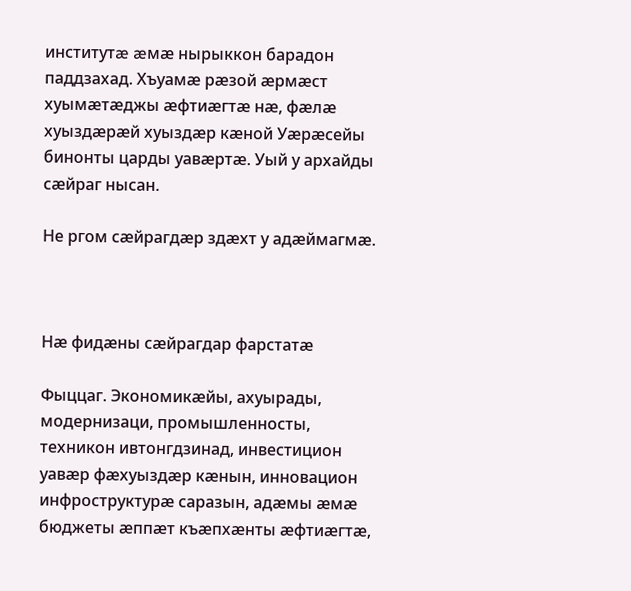институтæ æмæ нырыккон барадон паддзахад. Хъуамæ рæзой æрмæст хуымæтæджы æфтиæгтæ нæ, фæлæ хуыздæрæй хуыздæр кæной Уæрæсейы бинонты царды уавæртæ. Уый у архайды сæйраг нысан.

Не ргом сæйрагдæр здæхт у адæймагмæ.



Нæ фидæны сæйрагдар фарстатæ

Фыццаг. Экономикæйы, ахуырады, модернизаци, промышленносты, техникон ивтонгдзинад, инвестицион уавæр фæхуыздæр кæнын, инновацион инфроструктурæ саразын, адæмы æмæ бюджеты æппæт къæпхæнты æфтиæгтæ,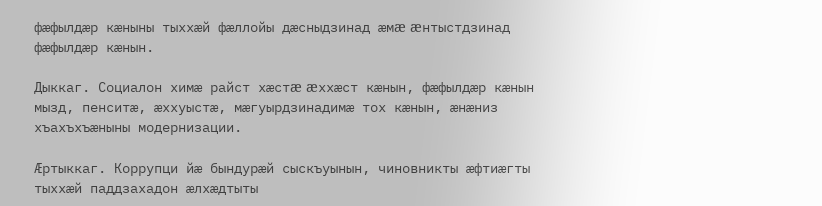фæфылдæр кæныны тыххæй фæллойы дæсныдзинад æмæ æнтыстдзинад фæфылдæр кæнын.

Дыккаг. Социалон химæ райст хæстæ æххæст кæнын, фæфылдæр кæнын мызд, пенситæ, æххуыстæ, мæгуырдзинадимæ тох кæнын, æнæниз хъахъхъæныны модернизации.

Æртыккаг. Коррупци йæ бындурæй сыскъуынын, чиновникты æфтиæгты тыххæй паддзахадон æлхæдтыты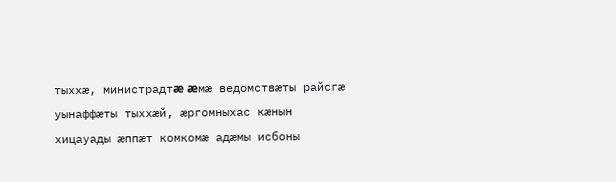тыххæ, министрадтæ æмæ ведомствæты райсгæ уынаффæты тыххæй, æргомныхас кæнын хицауады æппæт комкомæ адæмы исбоны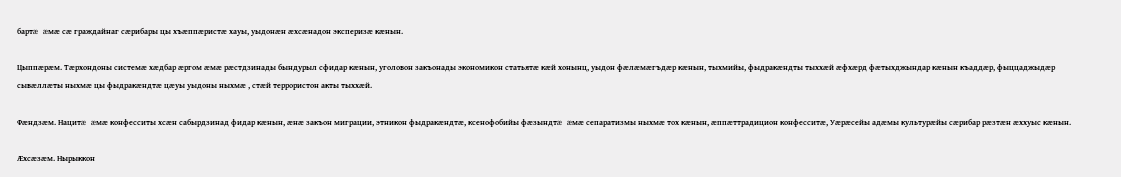бартæ æмæ сæ граждайнаг сæрибары цы хъæппæристæ хауы, уыдонæн æхсæнадон эксперизæ кæнын.

Цыппæрæм. Тæрхондоны системæ хæдбар æргом æмæ рæстдзинады бындурыл сфидар кæнын, уголовон закъонады экономикон статьятæ кæй хонынц, уыдон фæлæмæгъдæр кæнын, тыхмийы, фыдракæндты тыххæй æфхæрд фæтыхджындар кæнын къаддæр, фыццаджыдæр сывæллæты ныхмæ цы фыдракæндтæ цæуы уыдоны ныхмæ , стæй террористон акты тыххæй.

Фæндзæм. Нацитæ æмæ конфесситы хсæн сабырдзинад фидар кæнын, æнæ закъон миграции, этникон фыдракæндтæ, ксенофобийы фæзындтæ æмæ сепаратизмы ныхмæ тох кæнын, æппæттрадицион конфесситæ, Уæрæсейы адæмы культурæйы сæрибар рæзтæн æххуыс кæнын.

Æхсæзæм. Нырыккон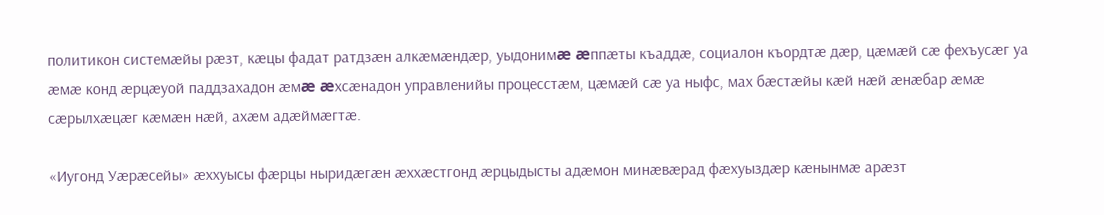политикон системæйы рæзт, кæцы фадат ратдзæн алкæмæндæр, уыдонимæ æппæты къаддæ, социалон къордтæ дæр, цæмæй сæ фехъусæг уа æмæ конд æрцæуой паддзахадон æмæ æхсæнадон управленийы процесстæм, цæмæй сæ уа ныфс, мах бæстæйы кæй нæй æнæбар æмæ сæрылхæцæг кæмæн нæй, ахæм адæймæгтæ.

«Иугонд Уæрæсейы» æххуысы фæрцы ныридæгæн æххæстгонд æрцыдысты адæмон минæвæрад фæхуыздæр кæнынмæ арæзт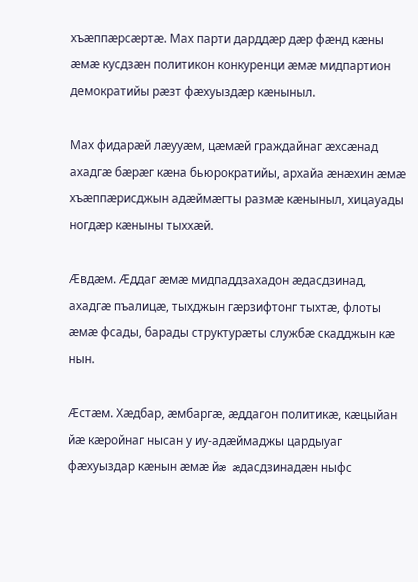хъæппæрсæртæ. Мах парти дарддæр дæр фæнд кæны æмæ кусдзæн политикон конкуренци æмæ мидпартион демократийы рæзт фæхуыздæр кæныныл.

Мах фидарæй лæууæм, цæмæй граждайнаг æхсæнад ахадгæ бæрæг кæна бьюрократийы, архайа æнæхин æмæ хъæппæрисджын адæймæгты размæ кæныныл, хицауады ногдæр кæныны тыххæй.

Æвдæм. Æддаг æмæ мидпаддзахадон æдасдзинад, ахадгæ пъалицæ, тыхджын гæрзифтонг тыхтæ, флоты æмæ фсады, барады структурæты службæ скадджын кæ нын.

Æстæм. Хæдбар, æмбаргæ, æддагон политикæ, кæцыйан йæ кæройнаг нысан у иу-адæймаджы цардыуаг фæхуыздар кæнын æмæ йæ æдасдзинадæн ныфс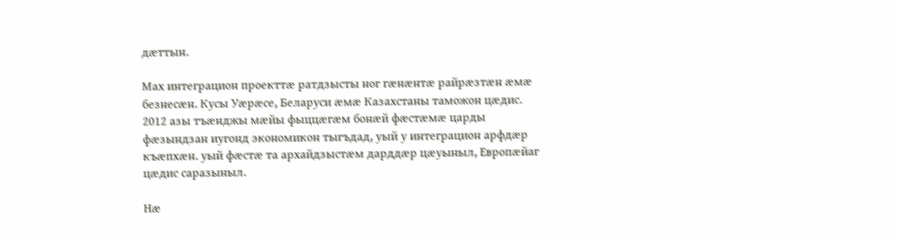дæттын.

Мах интеграцион проекттæ ратдзысты ног гæнæнтæ райрæзтæн æмæ безнесæн. Кусы Уæрæсе, Беларуси æмæ Казахстаны таможон цæдис. 2012 азы тъæнджы мæйы фыццæгæм бонæй фæстæмæ царды фæзындзан иугонд экономикон тыгъдад, уый у интеграцион арфдæр къæпхæн. уый фæстæ та архайдзыстæм дарддæр цæуыныл, Европæйаг цæдис саразыныл.

Нæ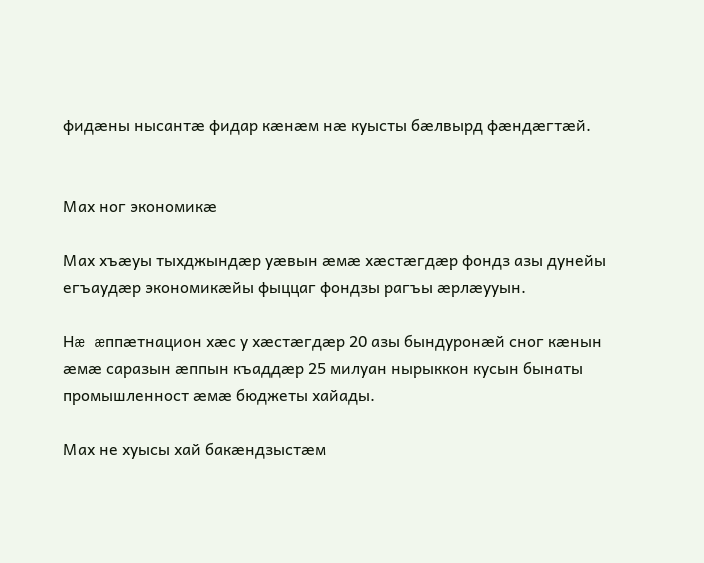фидæны нысантæ фидар кæнæм нæ куысты бæлвырд фæндæгтæй.


Мах ног экономикæ

Мах хъæуы тыхджындæр уæвын æмæ хæстæгдæр фондз азы дунейы егъаудæр экономикæйы фыццаг фондзы рагъы æрлæууын.

Нæ æппæтнацион хæс у хæстæгдæр 20 азы бындуронæй сног кæнын æмæ саразын æппын къаддæр 25 милуан нырыккон кусын бынаты промышленност æмæ бюджеты хайады.

Мах не хуысы хай бакæндзыстæм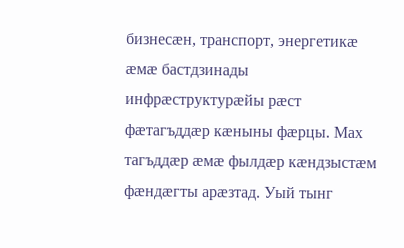бизнесæн, транспорт, энергетикæ æмæ бастдзинады инфрæструктурæйы рæст фæтагъддæр кæныны фæрцы. Мах тагъддæр æмæ фылдæр кæндзыстæм фæндæгты арæзтад. Уый тынг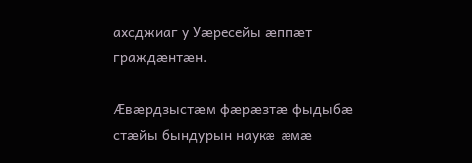ахсджиаг у Уæресейы æппæт граждæнтæн.

Æвæрдзыстæм фæрæзтæ фыдыбæ стæйы бындурын наукæ æмæ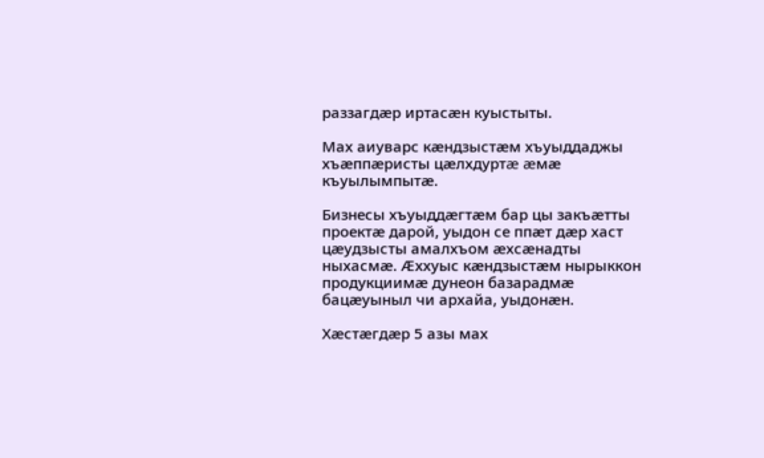раззагдæр иртасæн куыстыты.

Мах аиуварс кæндзыстæм хъуыддаджы хъæппæристы цæлхдуртæ æмæ къуылымпытæ.

Бизнесы хъуыддæгтæм бар цы закъæтты проектæ дарой, уыдон се ппæт дæр хаст цæудзысты амалхъом æхсæнадты ныхасмæ. Æххуыс кæндзыстæм нырыккон продукциимæ дунеон базарадмæ бацæуыныл чи архайа, уыдонæн.

Хæстæгдæр 5 азы мах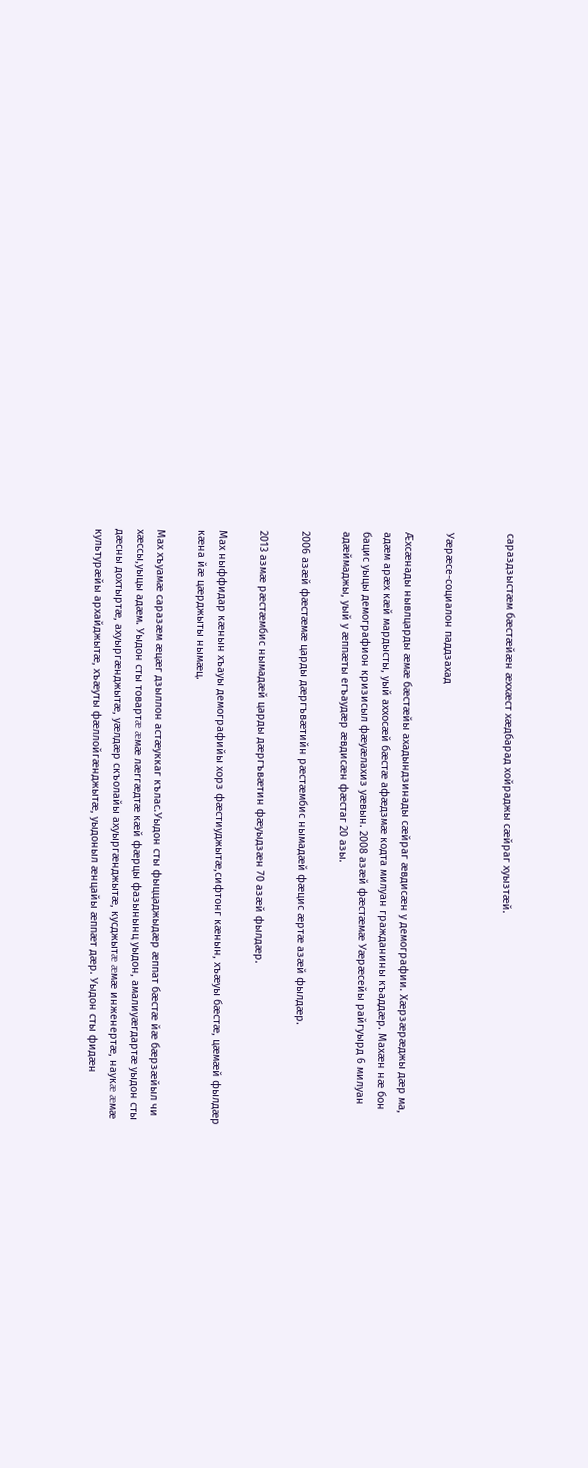сараздзыстæм бæстæйæн æххæст хæдбарад хойраджы сæйраг хуызтæй.


Уæрæсе-социалон паддзахад

Æхсæнады нывлцарды æмæ бæстæйы ахадындзинады сæйраг æвдисæн у демографии. Хæрзæрæджы дæр ма, адæм арæх кæй мардысты, уый аххосæй бæстæ афæдзмæ кодта милуан гражданины къаддæр. Махæн нæ бон бацис уыцы демографион кризисыл фæуæлахиз уæвын. 2008 азæй фæстæмæ Уæрæсейы райгуырд 6 милуан адæймаджы, уый у æппæты егъаудæр æвдисæн фæстаг 20 азы.

2006 азæй фæстæмæ царды дæргъвæтийн рæстæмбис нымадæй фæцис æртæ азæй фылдæр.

2013 азмæ рæстæмбис нымадæй царды дæргъвæтин фæуыдзæн 70 азæй фылдæр.

Мах ныффидар кæнын хъауы демографийы хорз фæстиуджытæ,сифтонг кæнын, хъæуы бæстæ, цæмæй фылдæр кæна йæ цæрджыты нымæц.

Мах хъуамæ саразæм æцæг дзыллон астæуккаг кълас.Уыдон сты фыццаджыдæр æппат бæстæ йæ бæрзæйыл чи хæссы,уыцы адæм. Уыдон сты товартæ æмæ лæггæдтæ кæй фæрцы фазынынц уыдон, амалиуæгдартæ уыдон сты дæсны дохтыртæ, ахуыргæнджытæ, уæлдæр скъолайы ахуыргæнджытæ, кусджытæ æмæ инженертæ, наукæ æмæ культурæйы архайджытæ, хъæуты фæллойгæнджытæ, уыдоныл æнцайы æппæт дæр. Уыдон сты фидæн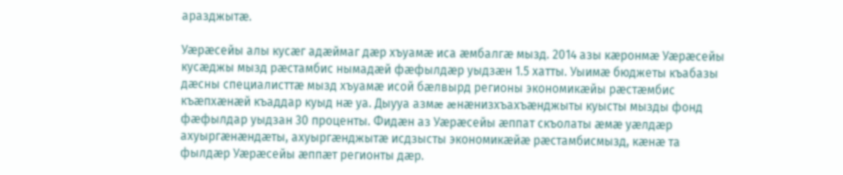аразджытæ.

Уæрæсейы алы кусæг адæймаг дæр хъуамæ иса æмбалгæ мызд. 2014 азы кæронмæ Уæрæсейы кусæджы мызд рæстамбис нымадæй фæфылдæр уыдзæн 1.5 хатты. Уыимæ бюджеты къабазы дæсны специалисттæ мызд хъуамæ исой бæлвырд регионы экономикæйы рæстæмбис къæпхæнæй къаддар куыд нæ уа. Дыууа азмæ æнæнизхъахъæнджыты куысты мызды фонд фæфылдар уыдзан 30 проценты. Фидæн аз Уæрæсейы æппат скъолаты æмæ уæлдæр ахуыргæнæндæты, ахуыргæнджытæ исдзысты экономикæйæ рæстамбисмызд, кæнæ та фылдæр Уæрæсейы æппæт регионты дæр.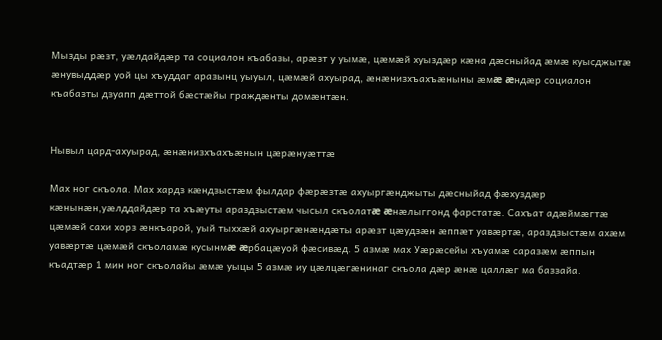Мызды рæзт, уæлдайдæр та социалон къабазы, арæзт у уымæ, цæмæй хуыздæр кæна дæсныйад æмæ куысджытæ æнувыддæр уой цы хъуддаг аразынц уыуыл, цæмæй ахуырад, æнæнизхъахъæныны æмæ æндæр социалон къабазты дзуапп дæттой бæстæйы граждæнты домæнтæн.


Нывыл цард-ахуырад, æнæнизхъахъæнын цæрæнуæттæ

Мах ног скъола. Мах хардз кæндзыстæм фылдар фæрæзтæ ахуыргæнджыты дæсныйад фæхуздæр кæнынæн,уæлддайдæр та хъæуты араздзыстæм чысыл скъолатæ æнæлыггонд фарстатæ. Сахъат адæймæгтæ цæмæй сахи хорз æнкъарой, уый тыххæй ахуыргæнæндæты арæзт цæудзæн æппæт уавæртæ, араздзыстæм ахæм уавæртæ цæмæй скъоламæ кусынмæ æрбацæуой фæсивæд. 5 азмæ мах Уæрæсейы хъуамæ саразæм æппын къадтæр 1 мин ног скъолайы æмæ уыцы 5 азмæ иу цæлцæгæнинаг скъола дæр æнæ цаллæг ма баззайа.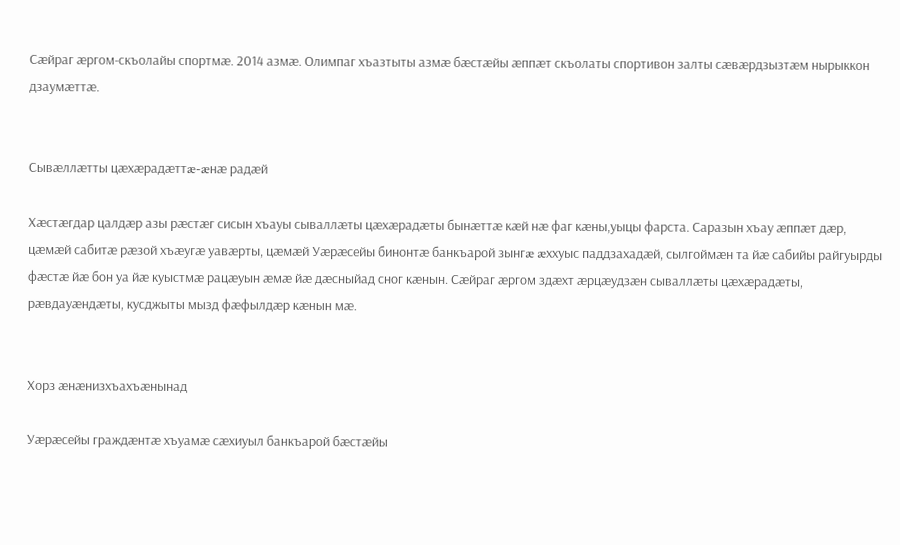Сæйраг æргом-скъолайы спортмæ. 2014 азмæ. Олимпаг хъазтыты азмæ бæстæйы æппæт скъолаты спортивон залты сæвæрдзызтæм нырыккон дзаумæттæ.


Сывæллæтты цæхæрадæттæ-æнæ радæй

Хæстæгдар цалдæр азы рæстæг сисын хъауы сываллæты цæхæрадæты бынæттæ кæй нæ фаг кæны,уыцы фарста. Саразын хъау æппæт дæр, цæмæй сабитæ рæзой хъæугæ уавæрты, цæмæй Уæрæсейы бинонтæ банкъарой зынгæ æххуыс паддзахадæй, сылгоймæн та йæ сабийы райгуырды фæстæ йæ бон уа йæ куыстмæ рацæуын æмæ йæ дæсныйад сног кæнын. Сæйраг æргом здæхт æрцæудзæн сываллæты цæхæрадæты, рæвдауæндæты, кусджыты мызд фæфылдæр кæнын мæ.


Хорз æнæнизхъахъæнынад

Уæрæсейы граждæнтæ хъуамæ сæхиуыл банкъарой бæстæйы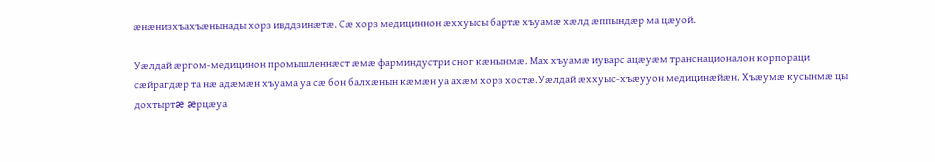æнæнизхъахъæнынады хорз ивддзинæтæ. Сæ хорз медициннон æххуысы бартæ хъуамæ хæлд æппындæр ма цæуой.

Уæлдай æргом-медицинон промышленнæст æмæ фарминдустри сног кæнынмæ. Мах хъуамæ иуварс ацæуæм транснационалон корпораци сæйрагдæр та нæ адæмæн хъуама уа сæ бон балхæнын кæмæн уа ахæм хорз хостæ.Уæлдай æххуыс-хъæууон медицинæйæн. Хъæумæ кусынмæ цы дохтыртæ æрцæуа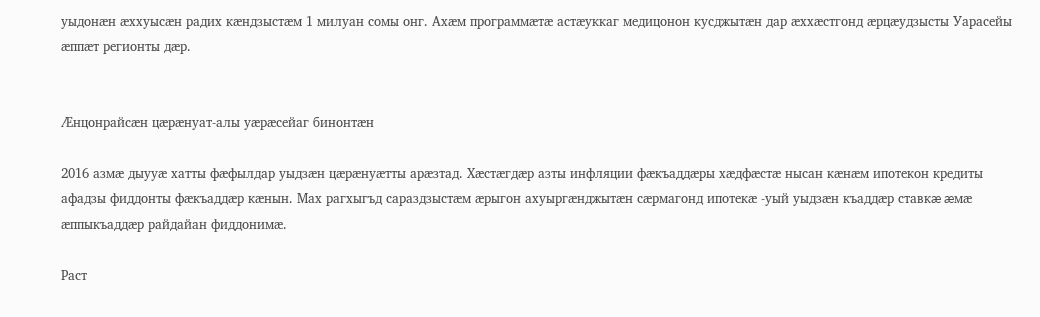уыдонæн æххуысæн радих кæндзыстæм 1 милуан сомы онг. Ахæм программæтæ астæуккаг медицонон кусджытæн дар æххæстгонд æрцæудзысты Уарасейы æппæт регионты дæр.


Æнцонрайсæн цæрæнуат-алы уæрæсейаг бинонтæн

2016 азмæ дыууæ хатты фæфылдар уыдзæн цæрæнуæтты арæзтад. Хæстæгдæр азты инфляции фæкъаддæры хæдфæстæ нысан кæнæм ипотекон кредиты афадзы фиддонты фæкъаддæр кæнын. Мах рагхыгъд сараздзыстæм æрыгон ахуыргæнджытæн сæрмагонд ипотекæ -уый уыдзæн къаддæр ставкæ æмæ æппыкъаддæр райдайан фиддонимæ.

Раст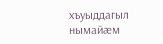хъуыддагыл нымайæм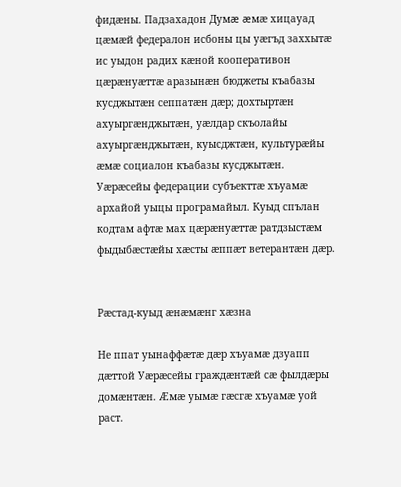фидæны. Падзахадон Думæ æмæ хицауад цæмæй федералон исбоны цы уæгъд заххытæ ис уыдон радих кæной кооперативон цæрæнуæттæ аразынæн бюджеты къабазы кусджытæн сеппатæн дæр; дохтыртæн ахуыргæнджытæн, уæлдар скъолайы ахуыргæнджытæн, куысджтæн, культурæйы æмæ социалон къабазы кусджытæн. Уæрæсейы федерации субъекттæ хъуамæ архайой уыцы програмайыл. Куыд спълан кодтам афтæ мах цæрæнуæттæ ратдзыстæм фыдыбæстæйы хæсты æппæт ветерантæн дæр.


Рæстад-куыд æнæмæнг хæзна

Не ппат уынаффæтæ дæр хъуамæ дзуапп дæттой Уæрæсейы граждæнтæй сæ фылдæры домæнтæн. Æмæ уымæ гæсгæ хъуамæ уой раст.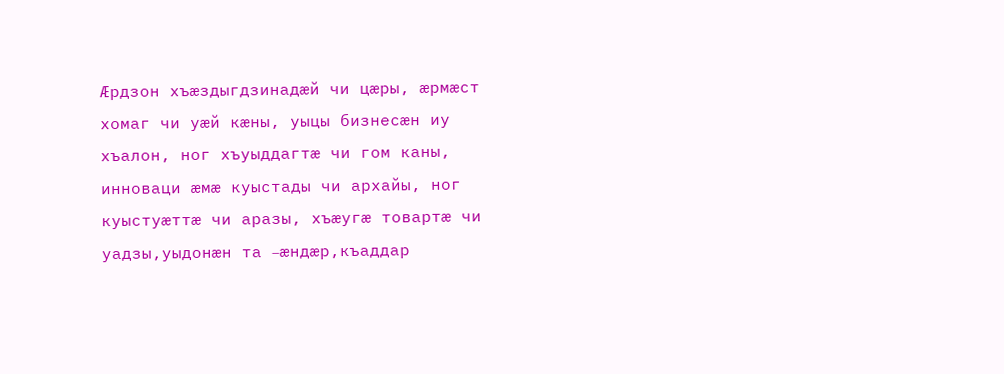Æрдзон хъæздыгдзинадæй чи цæры, æрмæст хомаг чи уæй кæны, уыцы бизнесæн иу хъалон, ног хъуыддагтæ чи гом каны, инноваци æмæ куыстады чи архайы, ног куыстуæттæ чи аразы, хъæугæ товартæ чи уадзы,уыдонæн та –æндæр,къаддар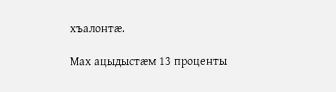хъалонтæ.

Мах ацыдыстæм 13 проценты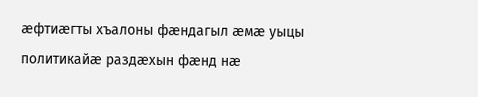æфтиæгты хъалоны фæндагыл æмæ уыцы политикайæ раздæхын фæнд нæ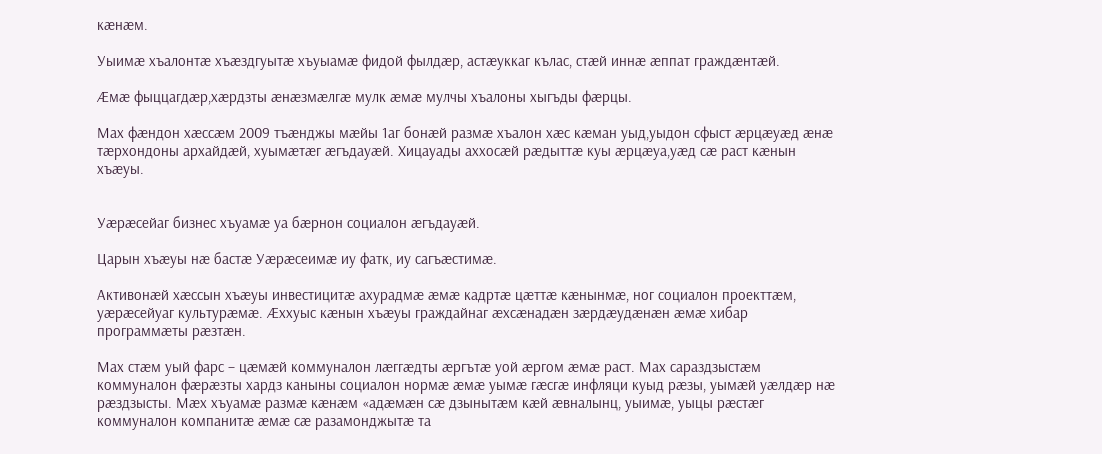кæнæм.

Уыимæ хъалонтæ хъæздгуытæ хъуыамæ фидой фылдæр, астæуккаг кълас, стæй иннæ æппат граждæнтæй.

Æмæ фыццагдæр,хæрдзты æнæзмæлгæ мулк æмæ мулчы хъалоны хыгъды фæрцы.

Мах фæндон хæссæм 2009 тъæнджы мæйы 1аг бонæй размæ хъалон хæс кæман уыд,уыдон сфыст æрцæуæд æнæ тæрхондоны архайдæй, хуымæтæг æгъдауæй. Хицауады аххосæй рæдыттæ куы æрцæуа,уæд сæ раст кæнын хъæуы.


Уæрæсейаг бизнес хъуамæ уа бæрнон социалон æгъдауæй.

Царын хъæуы нæ бастæ Уæрæсеимæ иу фатк, иу сагъæстимæ.

Активонæй хæссын хъæуы инвестицитæ ахурадмæ æмæ кадртæ цæттæ кæнынмæ, ног социалон проекттæм, уæрæсейуаг культурæмæ. Æххуыс кæнын хъæуы граждайнаг æхсæнадæн зæрдæудæнæн æмæ хибар программæты рæзтæн.

Мах стæм уый фарс – цæмæй коммуналон лæггæдты æргътæ уой æргом æмæ раст. Мах сараздзыстæм коммуналон фæрæзты хардз каныны социалон нормæ æмæ уымæ гæсгæ инфляци куыд рæзы, уымæй уæлдæр нæ рæздзысты. Мæх хъуамæ размæ кæнæм «адæмæн сæ дзынытæм кæй æвналынц, уыимæ, уыцы рæстæг коммуналон компанитæ æмæ сæ разамонджытæ та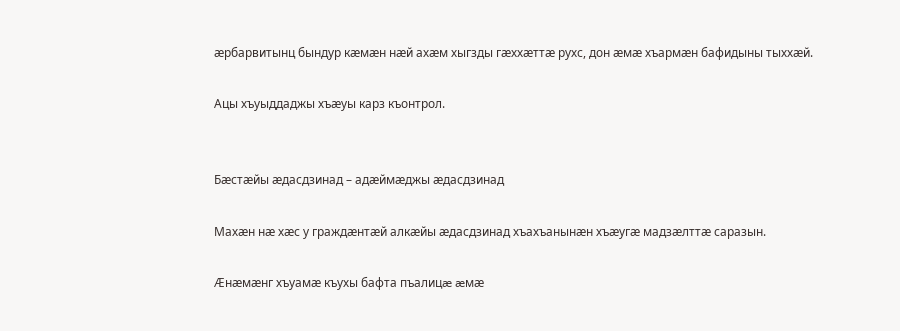æрбарвитынц бындур кæмæн нæй ахæм хыгзды гæххæттæ рухс, дон æмæ хъармæн бафидыны тыххæй.

Ацы хъуыддаджы хъæуы карз къонтрол.


Бæстæйы æдасдзинад – адæймæджы æдасдзинад

Махæн нæ хæс у граждæнтæй алкæйы æдасдзинад хъахъанынæн хъæугæ мадзæлттæ саразын.

Æнæмæнг хъуамæ къухы бафта пъалицæ æмæ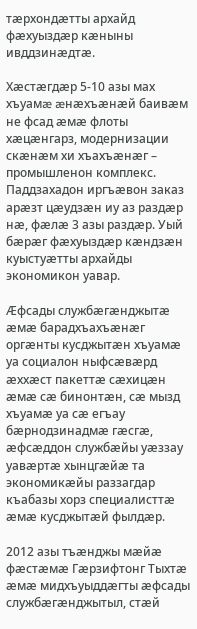тæрхондæтты архайд фæхуыздæр кæныны ивддзинæдтæ.

Хæстæгдæр 5-10 азы мах хъуамæ æнæхъæнæй баивæм не фсад æмæ флоты хæцæнгарз, модернизации скæнæм хи хъахъæнæг – промышленон комплекс. Паддзахадон иргъæвон заказ арæзт цæудзæн иу аз раздæр нæ, фæлæ 3 азы раздæр. Уый бæрæг фæхуыздæр кæндзæн куыстуæтты архайды экономикон уавар.

Æфсады службæгæнджытæ æмæ барадхъахъæнæг оргæнты кусджытæн хъуамæ уа социалон ныфсæвæрд æххæст пакеттæ сæхицæн æмæ сæ бинонтæн, сæ мызд хъуамæ уа сæ егъау бæрнодзинадмæ гæсгæ, æфсæддон службæйы уæззау уавæртæ хынцгæйæ та экономикæйы раззагдар къабазы хорз специалисттæ æмæ кусджытæй фылдæр.

2012 азы тъæнджы мæйæ фæстæмæ Гæрзифтонг Тыхтæ æмæ мидхъуыддæгты æфсады службæгæнджытыл, стæй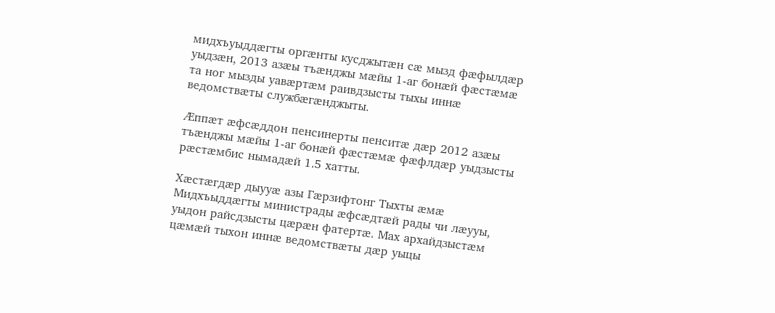мидхъуыддæгты оргæнты кусджытæн сæ мызд фæфылдæр уыдзæн, 2013 азæы тъæнджы мæйы 1-аг бонæй фæстæмæ та ног мызды уавæртæм раивдзысты тыхы иннæ ведомствæты службæгæнджыты.

Æппæт æфсæддон пенсинерты пенситæ дæр 2012 азæы тъæнджы мæйы 1-аг бонæй фæстæмæ фæфлдæр уыдзысты рæстæмбис нымадæй 1.5 хатты.

Хæстæгдæр дыууæ азы Гæрзифтонг Тыхты æмæ Мидхъыддæгты министрады æфсæдтæй рады чи лæууы, уыдон райсдзысты цæрæн фатертæ. Мах архайдзыстæм цæмæй тыхон иннæ ведомствæты дæр уыцы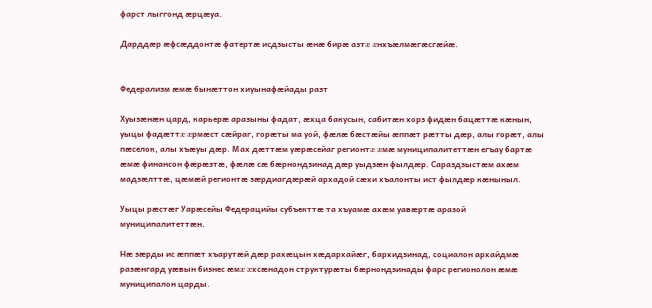фарст лыггонд æрцæуа.

Дарддæр æфсæддонтæ фатертæ исдзысты æнæ бирæ азтæ æнхъæлмæгæсгæйæ.


Федерализм æмæ бынæттон хиуынафæйады разт

Хуызæнæн цард, карьерæ аразыны фадат, æхца бакусын, сабитæн хорз фидæн бацæттæ кæнын, уыцы фадæттæ æрмæст сæйраг, горæты ма уой, фæлæ бæстæйы æппæт рæтты дæр, алы горæт, алы пæселок, алы хъæуы дæр. Мах дæттæм уæрæсейаг регионтæ æмæ муниципалитеттæн егъау бартæ æмæ финансон фæрæзтæ, фæлæ сæ бæрнондзинад дæр уыдзæн фылдæр. Сараздзыстæм ахæм мадзæлттæ, цæмæй регионтæ зæрдиагдæрæй архадой сæхи хъалонты ист фылдæр кæныныл.

Уыцы рæстæг Уарæсейы Федерацийы субъекттæ та хъуамæ ахæм уавæртæ аразой муниципалитеттæн.

Нæ зæрды ис æппæт хъарутæй дæр рахæцын хæдархайæг, бархидзинад, социалон архайдмæ разæнгард уæвын бизнес æмæ æхсæнадон структурæты бæрнондзинады фарс регионолон æмæ муниципалон царды.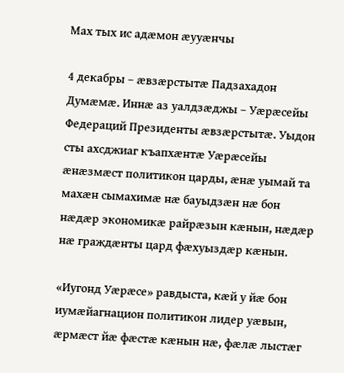Мах тых ис адæмон æууæнчы

4 декабры – æвзæрстытæ Падзахадон Думæмæ. Иннæ аз уалдзæджы – Уæрæсейы Федераций Президенты æвзæрстытæ. Уыдон сты ахсджиаг къапхæнтæ Уæрæсейы æнæзмæст политикон царды, æнæ уымай та махæн сымахимæ нæ бауыдзæн нæ бон нæдæр экономикæ райрæзын кæнын, нæдæр нæ граждæнты цард фæхуыздæр кæнын.

«Иугонд Уæрæсе» равдыста, кæй у йæ бон иумæйагнацион политикон лидер уæвын, æрмæст йæ фæстæ кæнын нæ, фæлæ лыстæг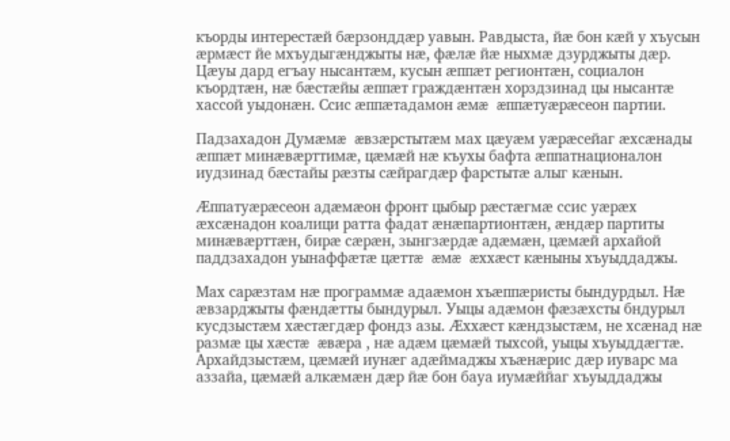къорды интерестæй бæрзонддæр уавын. Равдыста, йæ бон кæй у хъусын æрмæст йе мхъудыгæнджыты нæ, фæлæ йæ ныхмæ дзурджыты дæр. Цæуы дард егъау нысантæм, кусын æппæт регионтæн, социалон къордтæн, нæ бæстæйы æппæт граждæнтæн хорздзинад цы нысантæ хассой уыдонæн. Ссис æппæтадамон æмæ æппæтуæрæсеон партии.

Падзахадон Думæмæ æвзæрстытæм мах цæуæм уæрæсейаг æхсæнады æппæт минæвæрттимæ, цæмæй нæ къухы бафта æппатнационалон иудзинад бæстайы рæзты сæйрагдæр фарстытæ алыг кæнын.

Æппатуæрæсеон адæмæон фронт цыбыр рæстæгмæ ссис уæрæх æхсæнадон коалици ратта фадат æнæпартионтæн, æндæр партиты минæвæрттæн, бирæ сæрæн, зынгзæрдæ адæмæн, цæмæй архайой паддзахадон уынаффæтæ цæттæ æмæ æххæст кæныны хъуыддаджы.

Мах сарæзтам нæ программæ адаæмон хъæппæристы бындурдыл. Нæ æвзарджыты фæндæтты бындурыл. Уыцы адæмон фæзæхсты бндурыл кусдзыстæм хæстæгдæр фондз азы. Æххæст кæндзыстæм, не хсæнад нæ размæ цы хæстæ æвæра , нæ адæм цæмæй тыхсой, уыцы хъуыддæгтæ. Архайдзыстæм, цæмæй иунæг адæймаджы хъæнæрис дæр иуварс ма аззайа, цæмæй алкæмæн дæр йæ бон бауа иумæййаг хъуыддаджы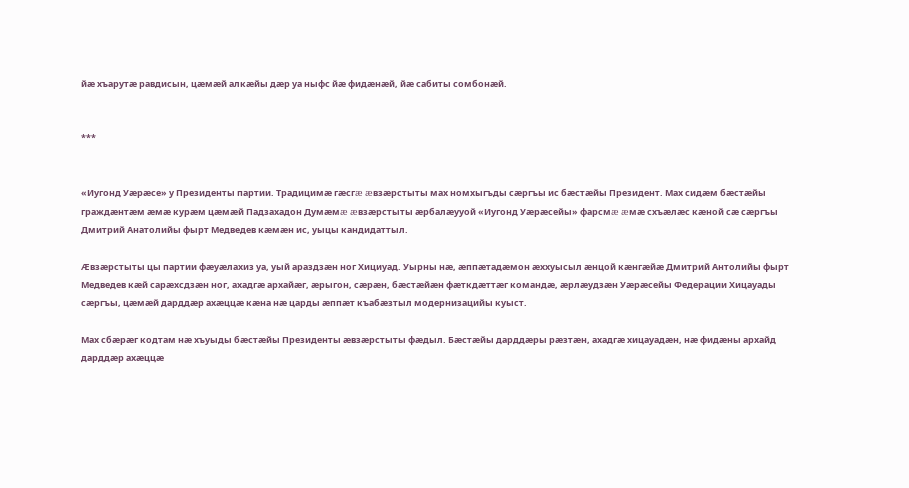йæ хъарутæ равдисын, цæмæй алкæйы дæр уа ныфс йæ фидæнæй, йæ сабиты сомбонæй.


***


«Иугонд Уæрæсе» у Президенты партии. Традицимæ гæсгæ æвзæрстыты мах номхыгъды сæргъы ис бæстæйы Президент. Мах сидæм бæстæйы граждæнтæм æмæ курæм цæмæй Падзахадон Думæмæ æвзæрстыты æрбалæууой «Иугонд Уæрæсейы» фарсмæ æмæ схъæлæс кæной сæ сæргъы Дмитрий Анатолийы фырт Медведев кæмæн ис, уыцы кандидаттыл.

Æвзæрстыты цы партии фæуæлахиз уа, уый араздзæн ног Хициуад. Уырны нæ, æппæтадæмон æххуысыл æнцой кæнгæйæ Дмитрий Антолийы фырт Медведев кæй сарæхсдзæн ног, ахадгæ архайæг, æрыгон, сæрæн, бæстæйæн фæткдæттæг командæ, æрлæудзæн Уæрæсейы Федерации Хицауады сæргъы, цæмæй дарддæр ахæццæ кæна нæ царды æппæт къабæзтыл модернизацийы куыст.

Мах сбæрæг кодтам нæ хъуыды бæстæйы Президенты æвзæрстыты фæдыл. Бæстæйы дарддæры рæзтæн, ахадгæ хицауадæн, нæ фидæны архайд дарддæр ахæццæ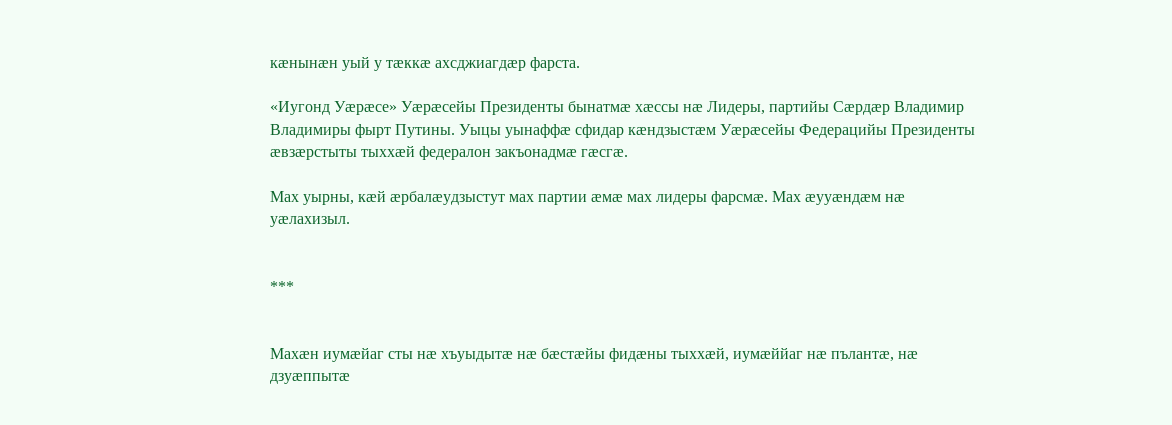кæнынæн уый у тæккæ ахсджиагдæр фарста.

«Иугонд Уæрæсе» Уæрæсейы Президенты бынатмæ хæссы нæ Лидеры, партийы Сæрдæр Владимир Владимиры фырт Путины. Уыцы уынаффæ сфидар кæндзыстæм Уæрæсейы Федерацийы Президенты æвзæрстыты тыххæй федералон закъонадмæ гæсгæ.

Мах уырны, кæй æрбалæудзыстут мах партии æмæ мах лидеры фарсмæ. Мах æууæндæм нæ уæлахизыл.


***


Махæн иумæйаг сты нæ хъуыдытæ нæ бæстæйы фидæны тыххæй, иумæййаг нæ пълантæ, нæ дзуæппытæ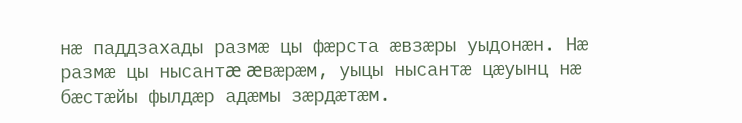нæ паддзахады размæ цы фæрста æвзæры уыдонæн. Нæ размæ цы нысантæ æвæрæм, уыцы нысантæ цæуынц нæ бæстæйы фылдæр адæмы зæрдæтæм.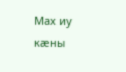Мах иу кæны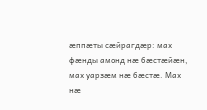æппæты сæйрагдæр: мах фæнды амонд нæ бæстæйæн, мах уарзæм нæ бæстæ. Мах нæ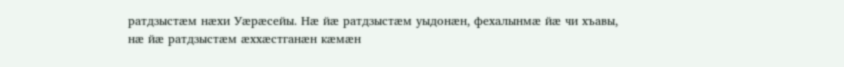ратдзыстæм нæхи Уæрæсейы. Нæ йæ ратдзыстæм уыдонæн, фехалынмæ йæ чи хъавы, нæ йæ ратдзыстæм æххæстганæн кæмæн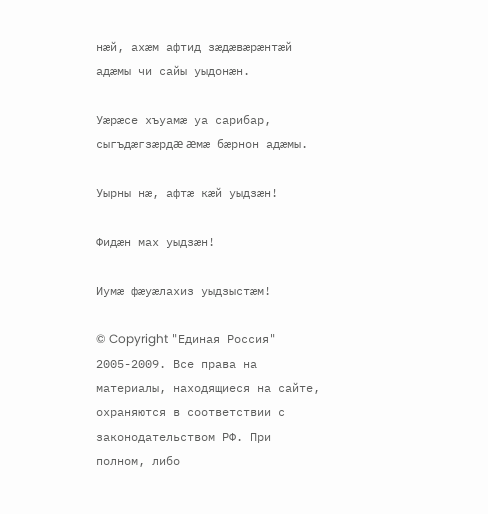нæй, ахæм афтид зæдæвæрæнтæй адæмы чи сайы уыдонæн.

Уæрæсе хъуамæ уа сарибар, сыгъдæгзæрдæ æмæ бæрнон адæмы.

Уырны нæ, афтæ кæй уыдзæн!

Фидæн мах уыдзæн!

Иумæ фæуæлахиз уыдзыстæм!

© Copyright "Единая Россия" 2005-2009. Все права на материалы, находящиеся на сайте, охраняются в соответствии с законодательством РФ. При полном, либо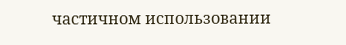частичном использовании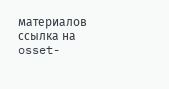материалов ссылка на osset-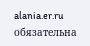alania.er.ru обязательна